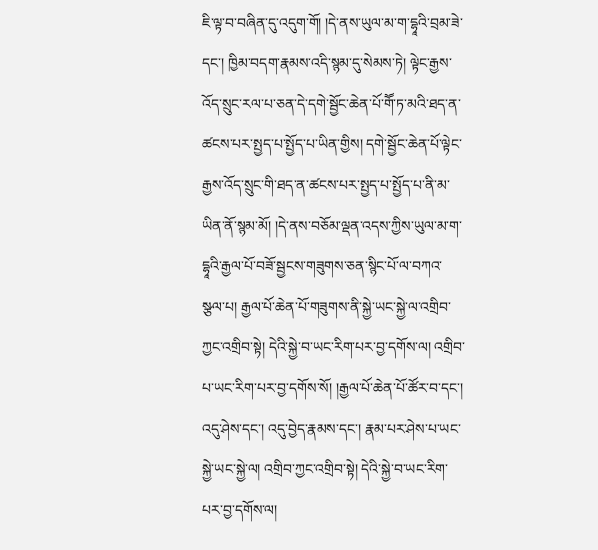ཇི་ལྟ་བ་བཞིན་དུ་འདུག་གོ། །དེ་ནས་ཡུལ་མ་ག་དྷཱའི་བྲམ་ཟེ་དང་། ཁྱིམ་བདག་རྣམས་འདི་སྙམ་དུ་སེམས་ཏེ། ལྟེང་རྒྱས་འོད་སྲུང་རལ་པ་ཅན་དེ་དགེ་སྦྱོང་ཆེན་པོ་གཽ་ཏ་མའི་ཐད་ན་ཚངས་པར་སྤྱད་པ་སྤྱོད་པ་ཡིན་གྱིས། དགེ་སྦྱོང་ཆེན་པོ་ལྟེང་རྒྱས་འོད་སྲུང་གི་ཐད་ན་ཚངས་པར་སྤྱད་པ་སྤྱོད་པ་ནི་མ་ཡིན་ནོ་སྙམ་མོ། །དེ་ནས་བཅོམ་ལྡན་འདས་ཀྱིས་ཡུལ་མ་ག་དྷཱའི་རྒྱལ་པོ་བཟོ་སྦྱངས་གཟུགས་ཅན་སྙིང་པོ་ལ་བཀའ་སྩལ་པ། རྒྱལ་པོ་ཆེན་པོ་གཟུགས་ནི་སྐྱེ་ཡང་སྐྱེ་ལ་འགྲིབ་ཀྱང་འགྲིབ་སྟེ། དེའི་སྐྱེ་བ་ཡང་རིག་པར་བྱ་དགོས་ལ། འགྲིབ་པ་ཡང་རིག་པར་བྱ་དགོས་སོ། །རྒྱལ་པོ་ཆེན་པོ་ཚོར་བ་དང་། འདུ་ཤེས་དང་། འདུ་བྱེད་རྣམས་དང་། རྣམ་པར་ཤེས་པ་ཡང་སྐྱེ་ཡང་སྐྱེ་ལ། འགྲིབ་ཀྱང་འགྲིབ་སྟེ། དེའི་སྐྱེ་བ་ཡང་རིག་པར་བྱ་དགོས་ལ།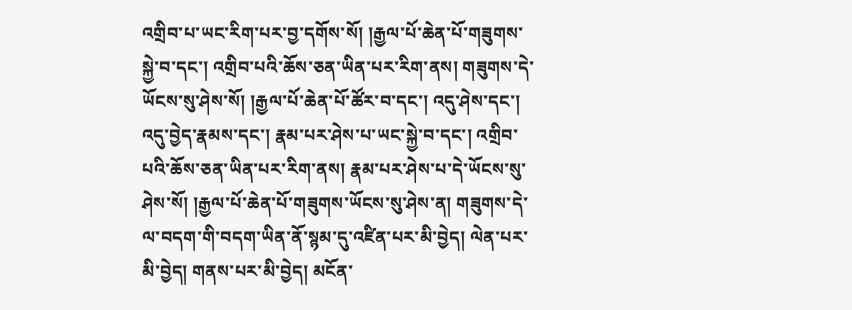འགྲིབ་པ་ཡང་རིག་པར་བྱ་དགོས་སོ། །རྒྱལ་པོ་ཆེན་པོ་གཟུགས་སྐྱེ་བ་དང་། འགྲིབ་པའི་ཆོས་ཅན་ཡིན་པར་རིག་ནས། གཟུགས་དེ་ཡོངས་སུ་ཤེས་སོ། །རྒྱལ་པོ་ཆེན་པོ་ཚོར་བ་དང་། འདུ་ཤེས་དང་། འདུ་བྱེད་རྣམས་དང་། རྣམ་པར་ཤེས་པ་ཡང་སྐྱེ་བ་དང་། འགྲིབ་པའི་ཆོས་ཅན་ཡིན་པར་རིག་ནས། རྣམ་པར་ཤེས་པ་དེ་ཡོངས་སུ་ཤེས་སོ། །རྒྱལ་པོ་ཆེན་པོ་གཟུགས་ཡོངས་སུ་ཤེས་ན། གཟུགས་དེ་ལ་བདག་གི་བདག་ཡིན་ནོ་སྙམ་དུ་འཛིན་པར་མི་བྱེད། ལེན་པར་མི་བྱེད། གནས་པར་མི་བྱེད། མངོན་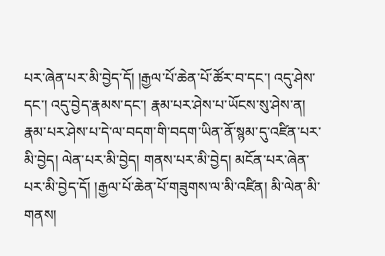པར་ཞེན་པར་མི་བྱེད་དོ། །རྒྱལ་པོ་ཆེན་པོ་ཚོར་བ་དང་། འདུ་ཤེས་དང་། འདུ་བྱེད་རྣམས་དང་། རྣམ་པར་ཤེས་པ་ཡོངས་སུ་ཤེས་ན། རྣམ་པར་ཤེས་པ་དེ་ལ་བདག་གི་བདག་ཡིན་ནོ་སྙམ་དུ་འཛིན་པར་མི་བྱེད། ལེན་པར་མི་བྱེད། གནས་པར་མི་བྱེད། མངོན་པར་ཞེན་པར་མི་བྱེད་དོ། །རྒྱལ་པོ་ཆེན་པོ་གཟུགས་ལ་མི་འཛིན། མི་ལེན་མི་གནས།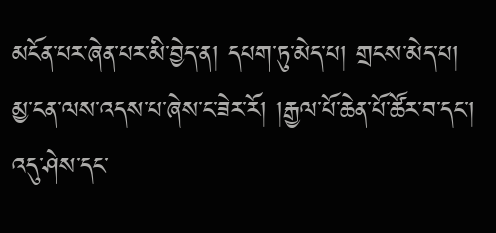མངོན་པར་ཞེན་པར་མི་བྱེད་ན། དཔག་ཏུ་མེད་པ། གྲངས་མེད་པ། མྱ་ངན་ལས་འདས་པ་ཞེས་ང་ཟེར་རོ། །རྒྱལ་པོ་ཆེན་པོ་ཚོར་བ་དང་། འདུ་ཤེས་དང་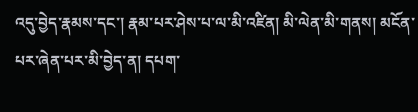འདུ་བྱེད་རྣམས་དང་། རྣམ་པར་ཤེས་པ་ལ་མི་འཛིན། མི་ལེན་མི་གནས། མངོན་པར་ཞེན་པར་མི་བྱེད་ན། དཔག་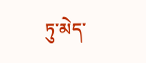ཏུ་མེད་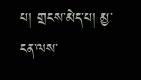པ། གྲངས་མེད་པ། མྱ་ངན་ལས་